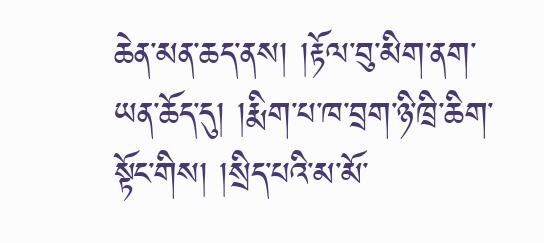ཆེན་མན་ཆད་ནས། །རྟོལ་བུ་མིག་ནག་ཡན་ཆོད་དུ། །རྨིག་པ་ཁ་བྲག་ཉི་ཁྲི་ཆིག་སྟོང་གིས། །སྲིད་པའི་མ་མོ་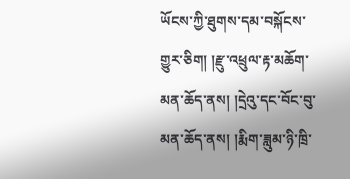ཡོངས་ཀྱི་ཐུགས་དམ་བསྐོངས་གྱུར་ཅིག། །རྫུ་འཕྲུལ་རྟ་མཆོག་མན་ཆོད་ནས། །དྲེའུ་དང་བོང་བུ་མན་ཆོད་ནས། །རྨིག་ཟླུམ་ཉི་ཁྲི་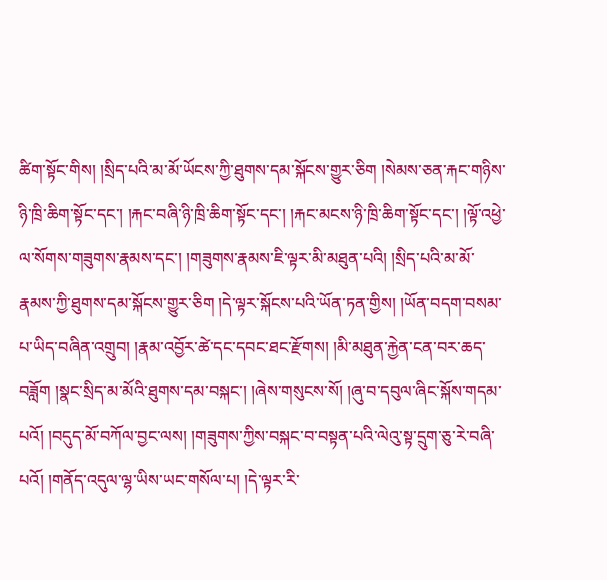ཚིག་སྟོང་གིས། །སྲིད་པའི་མ་མོ་ཡོངས་ཀྱི་ཐུགས་དམ་སྐོངས་གྱུར་ཅིག །སེམས་ཅན་རྐང་གཉིས་ཉི་ཁྲི་ཆིག་སྟོང་དང་། །རྐང་བཞི་ཉི་ཁྲི་ཆིག་སྟོང་དང་། །རྐང་མངས་ཉི་ཁྲི་ཆིག་སྟོང་དང་། །ལྟོ་འཕྱེ་ལ་སོགས་གཟུགས་རྣམས་དང་། །གཟུགས་རྣམས་ཇི་ལྟར་མི་མཐུན་པའི། །སྲིད་པའི་མ་མོ་རྣམས་ཀྱི་ཐུགས་དམ་སྐོངས་གྱུར་ཅིག །དེ་ལྟར་སྐོངས་པའི་ཡོན་ཏན་གྱིས། །ཡོན་བདག་བསམ་པ་ཡིད་བཞིན་འགྲུབ། །རྣམ་འབྱོར་ཚེ་དང་དབང་ཐང་རྫོགས། །མི་མཐུན་རྐྱེན་ངན་བར་ཆད་བཟློག །སྣང་སྲིད་མ་མོའི་ཐུགས་དམ་བསྐང་། །ཞེས་གསུངས་སོ། །ཞུ་བ་དབུལ་ཞིང་སྐོས་གདམ་པའོ། །བདུད་མོ་བཀོལ་བྱང་ལས། །གཟུགས་ཀྱིས་བསྐང་བ་བསྟན་པའི་ལེའུ་སྟ་དྲུག་ཅུ་རེ་བཞི་པའོ། །གནོད་འདུལ་ལྷ་ཡིས་ཡང་གསོལ་པ། །དེ་ལྟར་རི་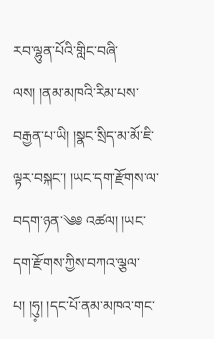རབ་ལྷུན་པོའི་གླིང་བཞི་ལས། །ནམ་མཁའི་རིམ་པས་བརྒྱན་པ་ཡི། །སྣང་སྲིད་མ་མོ་ཇི་ལྟར་བསྐང་། །ཡང་དག་རྫོགས་ལ་བདག་ཉན་༄༅ འཚལ། །ཡང་དག་རྫོགས་ཀྱིས་བཀའ་ལྕལ་པ། །ཧུ༷། །དང་པོ་ནམ་མཁའ་གང་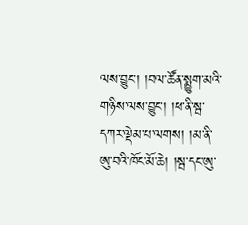ལས་བྱུང་། །བལ་ཚོན་སྨྱུག་མའི་གཉིས་ལས་བྱུང་། །ཕ་ནི་སྦ་དཀར་ལྡེམ་པ་ལགས། །མ་ནི་ཨུ་བའི་ཁོང་མོ་ཆེ། །སྦ་དང་ཨུ་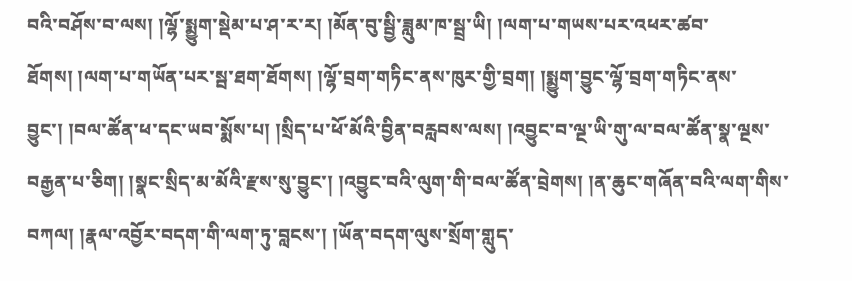བའི་བཤོས་བ་ལས། །ལྷོ་སྨྱུག་སྡེམ་པ་ཤ་ར་ར། །མོན་བུ་སྦྱི་ཟླུམ་ཁ་སྦྲ་ཡི། །ལག་པ་གཡས་པར་འཕར་ཚབ་ཐོགས། །ལག་པ་གཡོན་པར་སྦ་ཐག་ཐོགས། །ལྷོ་བྲག་གཏིང་ནས་ཁུར་གྱི་བྲག། །སྨྱུག་བྱུང་ལྷོ་བྲག་གཏིང་ནས་བྱུང་། །བལ་ཚོན་ཕ་དང་ཡབ་སྨོས་པ། །སྲིད་པ་ཕོ་མོའི་བྱིན་བརླབས་ལས། །འབྱུང་བ་ལྔ་ཡི་གུ་ལ་བལ་ཚོན་སྣ་ལྔས་བརྒྱན་པ་ཅིག། །སྣང་སྲིད་མ་མོའི་རྫས་སུ་བྱུང་། །འབྱུང་བའི་ལུག་གི་བལ་ཚོན་བྲེགས། །ན་ཆུང་གཞོན་བའི་ལག་གིས་བཀལ། །རྣལ་འབྱོར་བདག་གི་ལག་ཏུ་བླངས་། །ཡོན་བདག་ལུས་སྲོག་གླུད་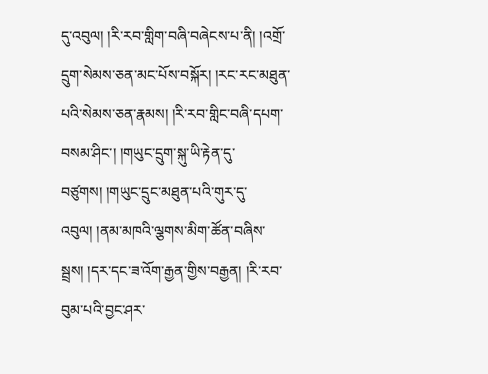དུ་འབུལ། །རི་རབ་གླིག་བཞི་བཞེངས་པ་ནི། །འགྲོ་དྲུག་སེམས་ཅན་མང་པོས་བསྐོར། །རང་རང་མཐུན་པའི་སེམས་ཅན་རྣམས། །རི་རབ་གླིང་བཞི་དཔག་བསམ་ཤིང་། །གཡུང་དྲུག་སྐུ་ཡི་རྟེན་དུ་བཙུགས། །གཡུང་དྲུང་མཐུན་པའི་གུར་དུ་འབུལ། །ནམ་མཁའི་ལྕགས་མིག་ཚོན་བཞིས་སྦྲས། །དར་དང་ཟ་འོག་རྒྱན་གྱིས་བརྒྱན། །རི་རབ་བུམ་པའི་བྱང་ཤར་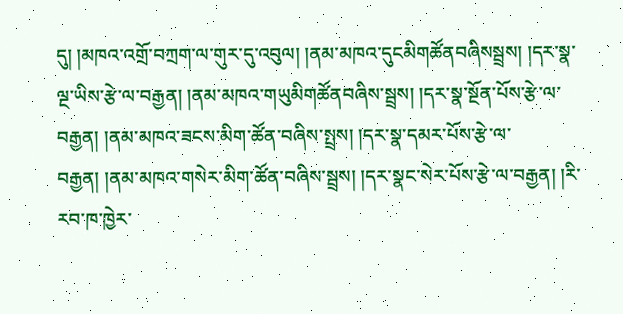དུ། །མཁའ་འགྲོ་བཀྲག་ལ་གུར་དུ་འབུལ། །ནམ་མཁའ་དུངམིགཚོནབཞིསསྦྲས། །དར་སྣ་ལྔ་ཡིས་རྩེ་ལ་བརྒྱན། །ནམ་མཁའ་གཡུམིགཚོནབཞིས་སྦྲས། །དར་སྣ་སྔོན་པོས་རྩེ་ལ་བརྒྱན། །ནམ་མཁའ་ཟངས་མིག་ཚོན་བཞིས་སྤྲས། །དར་སྣ་དམར་པོས་རྩེ་ལ་བརྒྱན། །ནམ་མཁའ་གསེར་མིག་ཚོན་བཞིས་སྦྲས། །དར་སྣང་སེར་པོས་རྩེ་ལ་བརྒྱན། །རི་རབ་ཁ་ཁྱེར་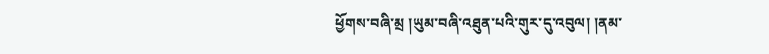ཕྱོགས་བཞི་མྲ །ཡུམ་བཞི་འཐུན་པའི་གུར་དུ་འབུལ། །ནམ་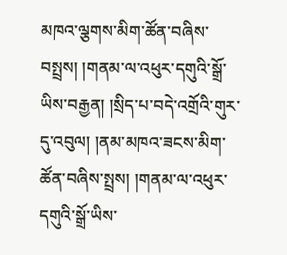མཁའ་ལྕགས་མིག་ཚོན་བཞིས་བསྤྲས། །གནམ་ལ་འཕུར་དགུའི་སྒྲོ་ཡིས་བརྒྱན། །སྲིད་པ་བདེ་འགྲོའི་གུར་དུ་འབུལ། །ནམ་མཁའ་ཟངས་མིག་ཚོན་བཞིས་སྤྲས། །གནམ་ལ་འཕུར་དགུའི་སྒྲོ་ཡིས་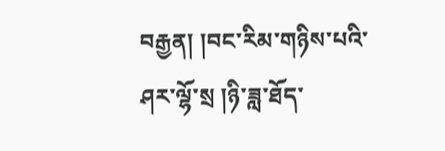བརྒྱན། །བང་རིམ་གཉིས་པའི་ཤར་ལྷོ་སྲ །ཉི་ཟླ་ཐོད་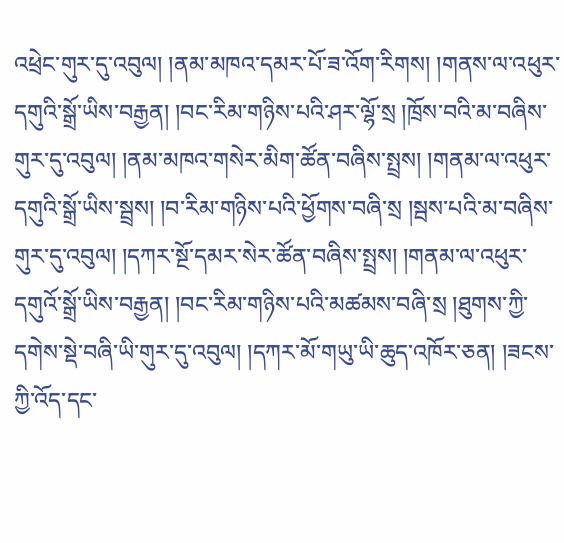འཕྲེང་གུར་དུ་འབུལ། །ནམ་མཁའ་དམར་པོ་ཟ་འོག་རིགས། །གནས་ལ་འཕུར་དགུའི་སྒྲོ་ཡིས་བརྒྱན། །བང་རིམ་གཉིས་པའི་ཤར་ལྷོ་སྲ །ཁྲོས་བའི་མ་བཞིས་གུར་དུ་འབུལ། །ནམ་མཁའ་གསེར་མིག་ཚོན་བཞིས་སྤྲས། །གནམ་ལ་འཕུར་དགུའི་སྒྲོ་ཡིས་སྦྲས། །བ་རིམ་གཉིས་པའི་ཕྱོགས་བཞི་སྲ །སྦས་པའི་མ་བཞིས་གུར་དུ་འབུལ། །དཀར་སྔོ་དམར་སེར་ཚོན་བཞིས་སྤྲས། །གནམ་ལ་འཕུར་དགུའོ་སྒྲོ་ཡིས་བརྒྱན། །བང་རིམ་གཉིས་པའི་མཚམས་བཞི་སྲ །ཐུགས་ཀྱི་དགེས་སྡེ་བཞི་ཡི་གུར་དུ་འབུལ། །དཀར་མོ་གཡུ་ཡི་ཆུད་འཁོར་ཅན། །ཟངས་ཀྱི་འོད་དང་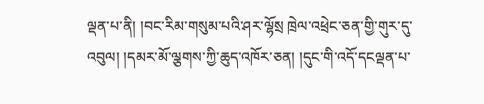ལྡན་པ་ནི། །བང་རིམ་གསུམ་པའི་ཤར་ལྷོསྲ ཁྲེལ་འཕྲེང་ཅན་གྱི་གུར་དུ་འབུལ། །དམར་མོ་ལྕགས་ཀྱི་ཆུད་འཁོར་ཅན། །དུང་གི་འདོ་དངལྡན་པ་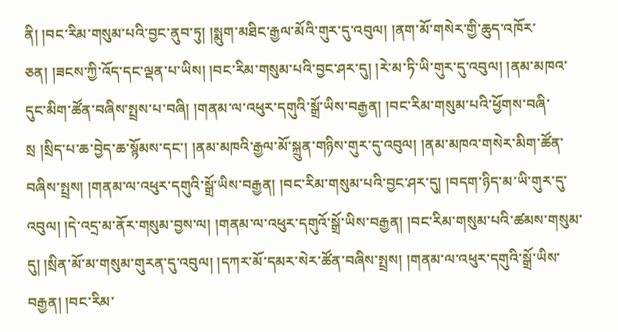ནི། །བང་རིམ་གསུམ་པའི་བྱང་ནུབ་ཏུ། །སྨུག་མཐིང་རྒྱལ་མོའི་གུར་དུ་འབུལ། །ནག་མོ་གསེར་གྱི་ཆུད་འཁོར་ཅན། །ཟངས་ཀྱི་འོད་དང་ལྡན་པ་ཡིས། །བང་རིམ་གསུམ་པའི་བྱང་ཤར་དུ། །རེ་མ་ཏི་ཡི་གུར་དུ་འབུལ། །ནམ་མཁའ་དུང་མིག་ཚོན་བཞིས་སྤྲས་པ་བཞི། །གནམ་ལ་འཕུར་དགུའི་སྒྲོ་ཡིས་བརྒྱན། །བང་རིམ་གསུམ་པའི་ཕྱོགས་བཞི་སྲ །སྲིད་པ་ཆ་བྱེད་ཆ་སྙོམས་དང་། །ནམ་མཁའི་རྒྱལ་མོ་སྐྲུན་གཉིས་གུར་དུ་འབུལ། །ནམ་མཁའ་གསེར་མིག་ཚོན་བཞིས་སྤྲས། །གནམ་ལ་འཕུར་དགུའི་སྒྲོ་ཡིས་བརྒྱན། །བང་རིམ་གསུམ་པའི་བྱང་ཤར་དུ། །བདག་ཉིད་མ་ཡི་གུར་དུ་འབུལ། །དེ་འདྲ་མ་ནོར་གསུམ་བྱས་ལ། །གནམ་ལ་འཕུར་དགུའོ་སྒྲོ་ཡིས་བརྒྱན། །བང་རིམ་གསུམ་པའི་ཚམས་གསུམ་དུ། །སྲིན་མོ་མ་གསུམ་གུརན་དུ་འབུལ། །དཀར་མོ་དམར་སེར་ཚོན་བཞིས་སྤྲས། །གནམ་ལ་འཕུར་དགུའི་སྒྲོ་ཡིས་བརྒྱན། །བང་རིམ་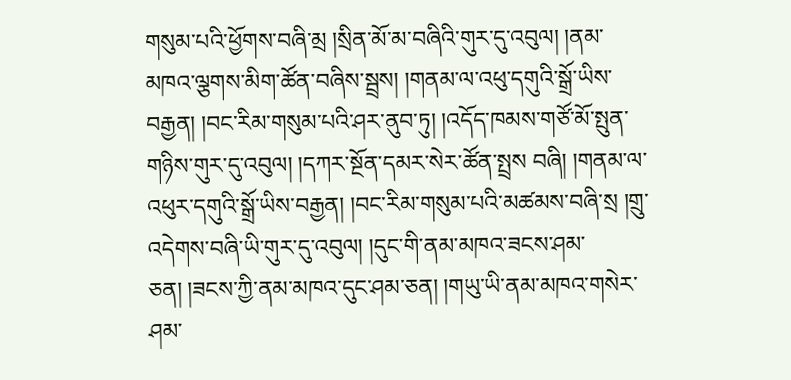གསུམ་པའི་ཕྱོགས་བཞི་མྲ །སྲིན་མོ་མ་བཞིའི་གུར་དུ་འབུལ། །ནམ་མཁའ་ལྕགས་མིག་ཚོན་བཞིས་སྦྲས། །གནམ་ལ་འཕུ་དགུའི་སྒྲོ་ཡིས་བརྒྱན། །བང་རིམ་གསུམ་པའི་ཤར་ནུབ་ཏུ། །འདོད་ཁམས་གཙོ་མོ་སྤུན་གཉིས་གུར་དུ་འབུལ། །དཀར་སྔོན་དམར་སེར་ཚོན་སྤྲས བཞི། །གནམ་ལ་འཕུར་དགུའི་སྒྲོ་ཡིས་བརྒྱན། །བང་རིམ་གསུམ་པའི་མཚམས་བཞི་སྲ །གྲུ་འདེགས་བཞི་ཡི་གུར་དུ་འབུལ། །དུང་གི་ནམ་མཁའ་ཟངས་ཤམ་ཅན། །ཟངས་ཀྱི་ནམ་མཁའ་དུང་ཤམ་ཅན། །གཡུ་ཡི་ནམ་མཁའ་གསེར་ཤམ་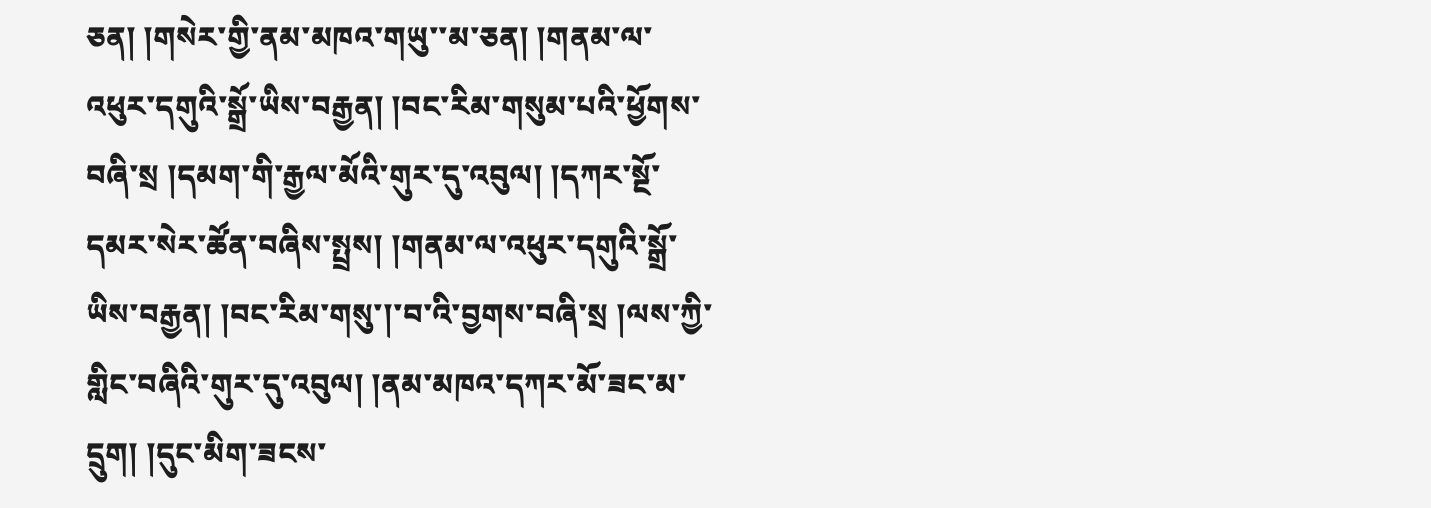ཅན། །གསེར་གྱི་ནམ་མཁའ་གཡུ་་མ་ཅན། །གནམ་ལ་འཕུར་དགུའི་སྒྲོ་ཡིས་བརྒྱན། །བང་རིམ་གསུམ་པའི་ཕྱོགས་བཞི་སྲ །དམག་གི་རྒྱལ་མོའི་གུར་དུ་འབུལ། །དཀར་སྔོ་དམར་སེར་ཚོན་བཞིས་སྤྲས། །གནམ་ལ་འཕུར་དགུའི་སྒྲོ་ཡིས་བརྒྱན། །བང་རིམ་གསུ་།་བ་འི་བྱགས་བཞི་སྲ །ལས་ཀྱི་གླིང་བཞིའི་གུར་དུ་འབུལ། །ནམ་མཁའ་དཀར་མོ་ཟང་མ་དྲུག། །དུང་མིག་ཟངས་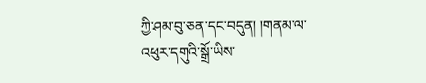ཀྱི་ཤམ་བུ་ཅན་དང་བདུན། །གནམ་ལ་འཕུར་དགུའི་སྒྲོ་ཡིས་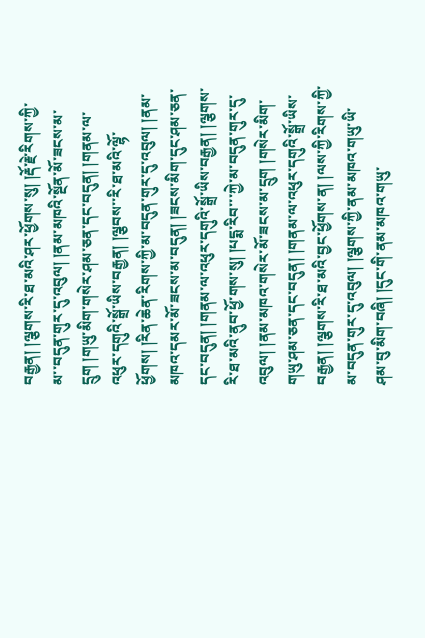བརྒྱན། །ལྕགས་རི་ཐ་མའི་ཤར་ཕྱོགས་སུ། །རྡོ་རྗེ་རིགས་ཀྱི་མ་་བདུན་གུར་དུ་འབུལ། །ནམ་མཁའི་སྔོན་མོ་ཟངས་མ་དྲུག །གཡུ་མིག་གསེར་ཤམ་ཅན་དང་བདུན། །གནམ་ལ་འཕུར་དགུའི་སྒྲོ་ཡིས་བརྒྱན། །ལྕབས་་རི་ཐ་མའི་ལྷོ་ཕྱོགས། །རིན་ཆེན་རིགས་ཀྱི་མ་བདུན་གུར་དུ་འབུལ། །ནམ་མཁའ་དམར་མོ་ཟངས་མ་བདུན། །ཟངས་མིག་དུང་ཤམ་ཅན་དང་བདུན། །གནམ་ལ་འཕུར་དགུའི་སྒྲོ་ཡིས་བརྒྱན། །ལྕགས་རི་ཐ་མའི་ནུབ་ཕྱོ་གས་སུ། །པདྨ་རིབ་་་ཀྱེ་མ་བདུན་གུར་དུ་འབུལ། །ནམ་མཁའ་གསེར་མོ་ཟངས་མ་དྲུག །གསེར་མིག་གཡུ་ཤམ་ཅན་དང་བདུན། །གནམ་ལ་འཕུར་དགུའི་སྒྲོ་ཡིས་བརྒྱན། །ལྕགས་རི་ཐ་མའི་བྱང་ཕྱོགས་ན། །ལས་ཀྱི་རིགས་ཀྱི་མ་བདུན་གུར་དུ་འབུལ། །ལྕགས་ཀྱི་ནམ་མཁའ་གཡུ་ཡི་ཤམ་བུ་མིག་བཞི། །དུང་གི་ནམ་མཁའ་གཡུ་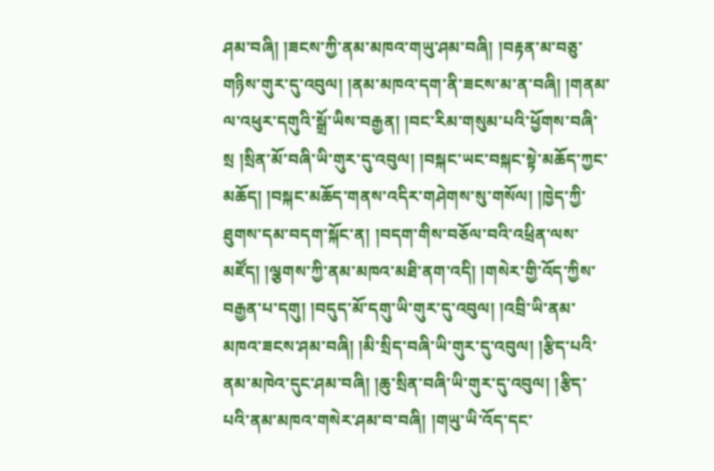ཤམ་བཞི། །ཟངས་ཀྱི་ནམ་མཁའ་གཡུ་ཤམ་བཞི། །བརྟན་མ་བཅུ་གཉིས་གུར་དུ་འབུལ། །ནམ་མཁའ་དག་ནི་ཟངས་མ་ན་བཞི། །གནམ་ལ་འཕུར་དགུའི་སྒྲོ་ཡིས་བརྒྱན། །བང་རིམ་གསུམ་པའི་ཕྱོགས་བཞི་སྲ །སྲིན་མོ་བཞི་ཡི་གུར་དུ་འབུལ། །བསྐང་ཡང་བསྐང་སྟེ་མཆོད་ཀྱང་མཆོད། །བསྐང་མཆོད་གནས་འདིར་གཤེགས་སུ་གསོལ། །ཁྱེད་ཀྱི་ཐུགས་དམ་བདག་སྐོང་ན། །བདག་གིས་བཅོལ་བའི་འཕྲིན་ལས་མཛོད། །ལྕགས་ཀྱི་ནམ་མཁའ་མཐི་ནག་འདི། །གསེར་གྱི་འོད་ཀྱིས་བརྒྱན་པ་དགུ། །བདུད་མོ་དགུ་ཡི་གུར་དུ་འབུལ། །འབྲི་ཡི་ནམ་མཁའ་ཟངས་ཤམ་བཞི། །མི་སྲིད་བཞི་ཡི་གུར་དུ་འབུལ། །རྩིད་པའི་ནམ་མཁེའ་དུང་ཤམ་བཞི། །ཆུ་སྲིན་བཞི་ཡི་གུར་དུ་འབུལ། །རྩིད་པའི་ནམ་མཁའ་གསེར་ཤམ་བ་བཞི། །གཡུ་ཡི་འོད་དང་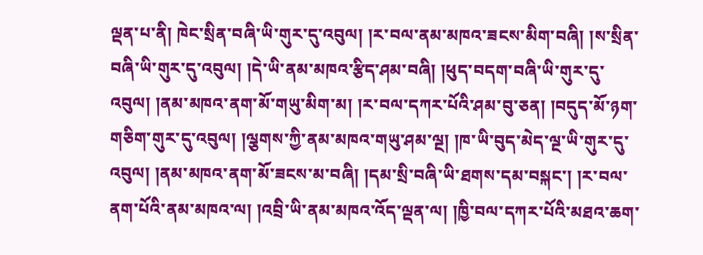ལྡན་པ་ནི། ཁེང་སྲིན་བཞི་ཡི་གུར་དུ་འབུལ། །ར་བལ་ནམ་མཁའ་ཟངས་མིག་བཞི། །ས་སྲིན་བཞི་ཡི་གུར་དུ་འབུལ། །དེ་ཡི་ནམ་མཁའ་རྩིད་ཤམ་བཞི། །ཕུད་བདག་བཞི་ཡི་གུར་དུ་འབུལ། །ནམ་མཁའ་ནག་མོ་གཡུ་མིག་མ། །ར་བལ་དཀར་པོའི་ཤམ་བུ་ཅན། །བདུད་མོ་ཉག་གཅིག་གུར་དུ་འབུལ། །ལྕགས་ཀྱི་ནམ་མཁའ་གཡུ་ཤམ་ལྔ། །ཁ་ཡི་བུད་མེད་ལྔ་ཡི་གུར་དུ་འབུལ། །ནམ་མཁའ་ནག་མོ་ཟངས་མ་བཞི། །དམ་སྲི་བཞི་ཡི་ཐགས་དམ་བསྐང་། །ར་བལ་ནག་པོའི་ནམ་མཁའ་ལ། །འབྲི་ཡི་ནམ་མཁའ་འོད་ལྡན་ལ། །ཁྱི་བལ་དཀར་པོའི་མཐའ་ཆག་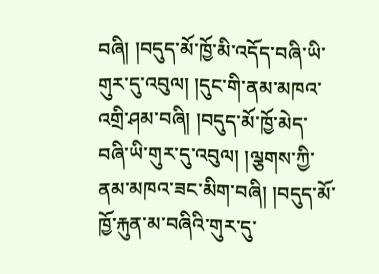བཞི། །བདུད་མོ་ཁྱོ་མི་འདོད་བཞི་ཡི་གུར་དུ་འབུལ། །དུང་གི་ནམ་མཁའ་འགྲི་ཤམ་བཞི། །བདུད་མོ་ཁྱོ་མེད་བཞི་ཡི་གུར་དུ་འབུལ། །ལྕགས་ཀྱི་ནམ་མཁའ་ཟང་མིག་བཞི། །བདུད་མོ་ཁྱོ་རྐུན་མ་བཞིའི་གུར་དུ་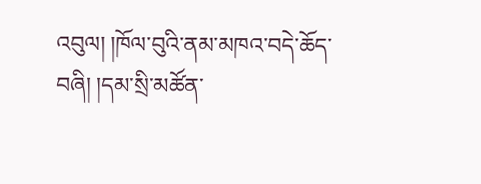འབུལ། །ཁོལ་བུའི་ནམ་མཁའ་བདེ་ཆོད་བཞི། །དམ་སྲི་མཚོན་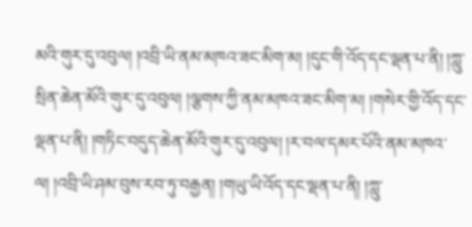མའི་གུར་དུ་འབུལ། །འབྲི་ཡི་ནམ་མཁའ་ཟང་མིག་མ། །དུང་གི་འོད་དང་ལྡན་པ་ནི། །ཀླུ་སྲིན་ཆེན་མོའི་གུར་དུ་འབུལ། །ལྕགས་ཀྱི་ནམ་མཁའ་ཟང་མིག་མ། །གསེར་གྱི་འོད་དང་ལྡན་པ་ནི། །གཏིང་བདུད་ཆེན་མོའི་གུར་དུ་འབུལ། །ར་བལ་དམར་པོའི་ནམ་མཁའ་ལ། །འབྲི་ཡི་ཤམ་བུས་རབ་ཏུ་བརྒྱན། །གཡུ་ཡི་འོད་དང་ལྡན་པ་ནི། །ཀླུ་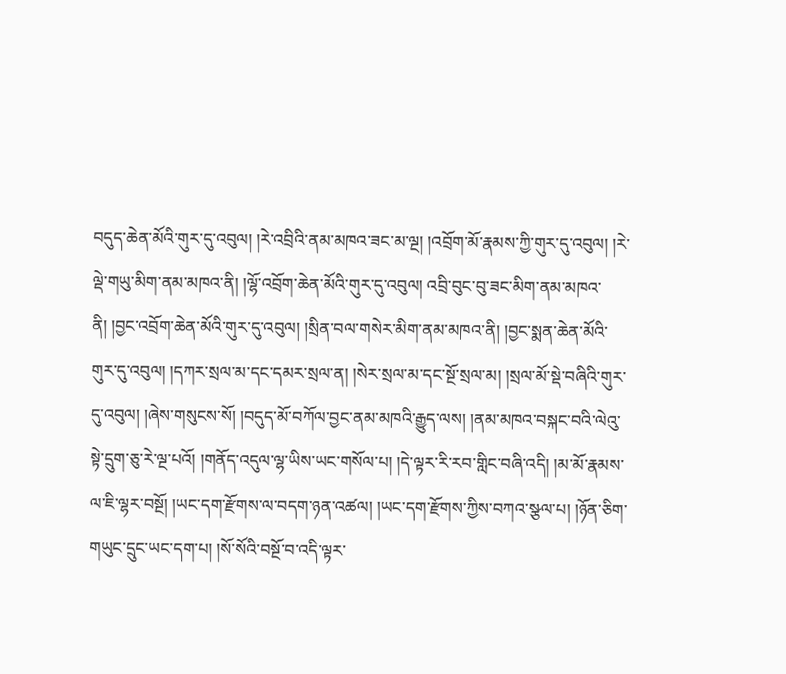བདུད་ཆེན་མོའི་གུར་དུ་འབུལ། །རེ་འབྲིའི་ནམ་མཁའ་ཟང་མ་ལྔ། །འབྲོག་མོ་རྣམས་ཀྱི་གུར་དུ་འབུལ། །རེ་ལྡེ་གཡུ་མིག་ནམ་མཁའ་ནི། །ལྷོ་འབྲོག་ཆེན་མོའི་གུར་དུ་འབུལ། འབྲི་བུང་བུ་ཟང་མིག་ནམ་མཁའ་ནི། །བྱང་འབྲོག་ཆེན་མོའི་གུར་དུ་འབུལ། །སྲིན་བལ་གསེར་མིག་ནམ་མཁའ་ནི། །བྱང་སྨན་ཆེན་མོའི་གུར་དུ་འབུལ། །དཀར་སྲལ་མ་དང་དམར་སྲལ་ན། །སེར་སྲལ་མ་དང་སྔོ་སྲལ་མ། །སྲལ་མོ་སྡེ་བཞིའི་གུར་དུ་འབུལ། །ཞེས་གསུངས་སོ། །བདུད་མོ་བཀོལ་བྱང་ནམ་མཁའི་རྒྱུད་ལས། །ནམ་མཁའ་བསྐང་བའི་ལེའུ་སྟེ་དྲུག་ཅུ་རེ་ལྔ་པའོ། །གནོད་འདུལ་ལྷ་ཡིས་ཡང་གསོལ་པ། །དེ་ལྟར་རི་རབ་གླིང་བཞི་འདི། །མ་མོ་རྣམས་ལ་ཇི་ལྷར་བསྔོ། །ཡང་དག་རྫོགས་ལ་བདག་ཉན་འཚལ། །ཡང་དག་རྫོགས་ཀྱིས་བཀའ་སྩལ་པ། །ཉོན་ཅིག་གཡུང་དྲུང་ཡང་དག་པ། །སོ་སོའི་བསྔོ་བ་འདི་ལྟར་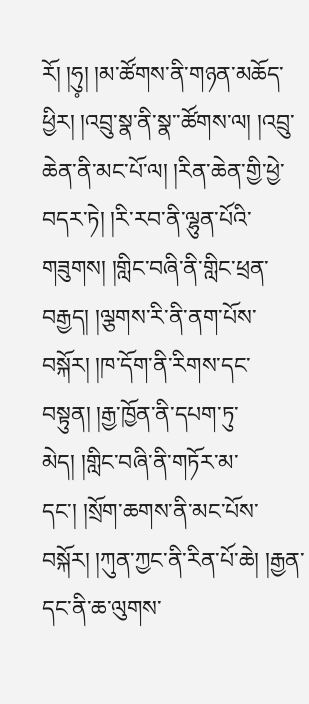རོ། །ཧུ༷། །མ་ཚོགས་ནི་གཉན་མཆོད་ཕྱིར། །འབྲུ་སྣ་ནི་སྣ་་ཚོགས་ལ། །འབྲུ་ཆེན་ནི་མང་པོ་ལ། །རིན་ཆེན་གྱི་ཕྱེ་བདར་ཏེ། །རི་རབ་ནི་ལྷུན་པོའི་གཟུགས། །གླིང་བཞི་ནི་གླིང་ཕྲན་བརྒྱད། །ལྕགས་རི་ནི་ནག་པོས་བསྐོར། །ཁ་དོག་ནི་རིགས་དང་བསྟུན། །རྒྱ་ཁྱོན་ནི་དཔག་ཏུ་མེད། །གླིང་བཞི་ནི་གཏོར་མ་དང་། །སྲོག་ཆགས་ནི་མང་པོས་བསྐོར། །ཀུན་ཀྱང་ནི་རིན་པོ་ཆེ། །རྒྱན་དང་ནི་ཆ་ལུགས་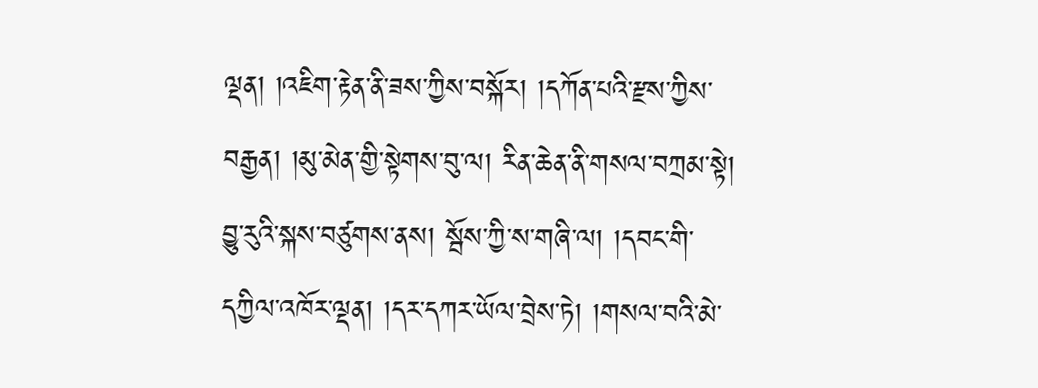ལྡན། །འཇིག་རྟེན་ནི་ཟས་ཀྱིས་བསྐོར། །དཀོན་པའི་རྫས་ཀྱིས་བརྒྱན། །མུ་མེན་གྱི་སྟེགས་བུ་ལ། རིན་ཆེན་ནི་གསལ་བཀྲམ་སྟེ། བྱུ་རུའི་སྐས་བཙུགས་ནས། སྦོས་ཀྱི་ས་གཞི་ལ། །དབང་གི་དཀྱིལ་འཁོར་ལྡན། །དར་དཀར་ཡོལ་བྲེས་ཏེ། །གསལ་བའི་མེ་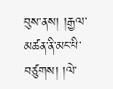བུས་ནས། །རྒྱལ་མཚན་ནི་མང་པི་བཙུགས། །ལེ་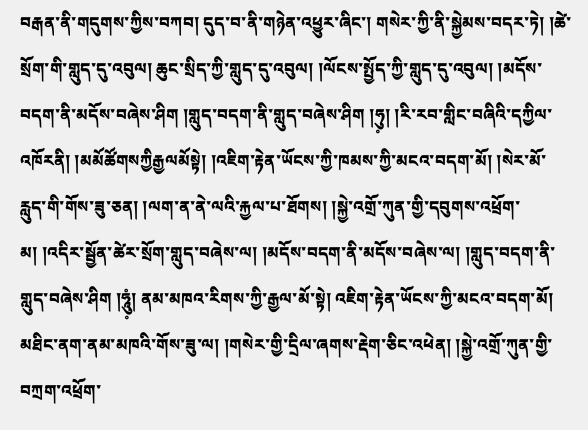བརྒན་ནི་གདུགས་ཀྱིས་བཀབ། དུད་བ་ནི་གཉེན་འཕྱུར་ཞིང་། གསེར་ཀྱི་ནི་སྐྱེམས་བདར་ཏེ། །ཚེ་སྲོག་གི་གླུད་དུ་འབུལ། ཆུང་སྲིད་ཀྱི་གླུད་དུ་འབུལ། །ལོངས་སྤྱོད་ཀྱི་གླུད་དུ་འབུལ། །མདོས་བདག་ནི་མདོས་བཞེས་ཤིག །གླུད་བདག་ནི་གླུད་བཞེས་ཤིག །ཧུ༷། །རི་རབ་གླིང་བཞིའི་དཀྱིལ་འཁོརནི། །མམོཚོགསཀྱིརྒྱལམོསྟེ། །འཇིག་རྟེན་ཡོངས་ཀྱི་ཁམས་ཀྱི་མངའ་བདག་མོ། །སེར་མོ་རླུད་གི་གོས་ཟུ་ཅན། །ལག་ན་ནེ་ལའི་རྐྱལ་པ་ཐོགས། །སྐྱེ་འགྲོ་ཀུན་གྱི་དབུགས་འཕྲོག་མ། །འདིར་སྦྱོན་ཚེར་སྲོག་གླུད་བཞེས་ལ། །མདོས་བདག་ནི་མདོས་བཞེས་ལ། །གླུད་བདག་ནི་གླུད་བཞེས་ཤིག །ཧཱུཾ༷། ནམ་མཁའ་རིགས་ཀྱི་རྒྱལ་མོ་སྟེ། འཇིག་རྟེན་ཡོངས་ཀྱི་མངའ་བདག་མོ། མཐིང་ནག་ནམ་མཁའི་གོས་ཟུ་ལ། །གསེར་གྱི་དྲིལ་ཞགས་རྡེག་ཅིང་འཕེན། །སྐྱེ་འགྲོ་ཀུན་གྱི་བཀྲག་འཕྲོག་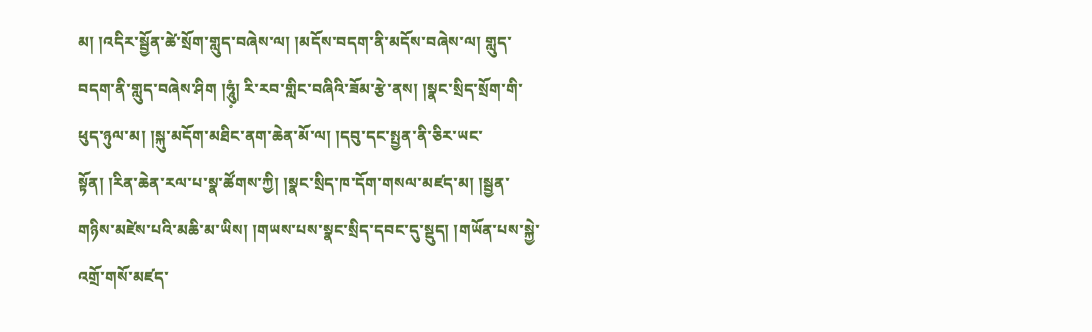མ། །འདིར་སྦྱོན་ཚེ་སྲོག་གླུད་བཞེས་ལ། །མདོས་བདག་ནི་མདོས་བཞེས་ལ། གླུད་བདག་ནི་གླུད་བཞེས་ཤིག །ཧཱུཾ༷། རི་རབ་གླིང་བཞིའི་ཟོམ་རྩེ་ནས། །སྣང་སྲིད་སྲོག་གི་ཕུད་ཉུལ་མ། །སྐུ་མདོག་མཐིང་ནག་ཆེན་མོ་ལ། །དབུ་དང་སྤྱན་ནི་ཅིར་ཡང་སྟོན། །རིན་ཆེན་རལ་པ་སྣ་ཚོགས་ཀྱི། །སྣང་སྲིད་ཁ་དོག་གསལ་མཛད་མ། །སྦྱན་གཉིས་མཛེས་པའི་མཆི་མ་ཡིས། །གཡས་པས་སྣང་སྲིད་དབང་དུ་སྡུད། །གཡོན་པས་སྐྱེ་འགྲོ་གསོ་མཛད་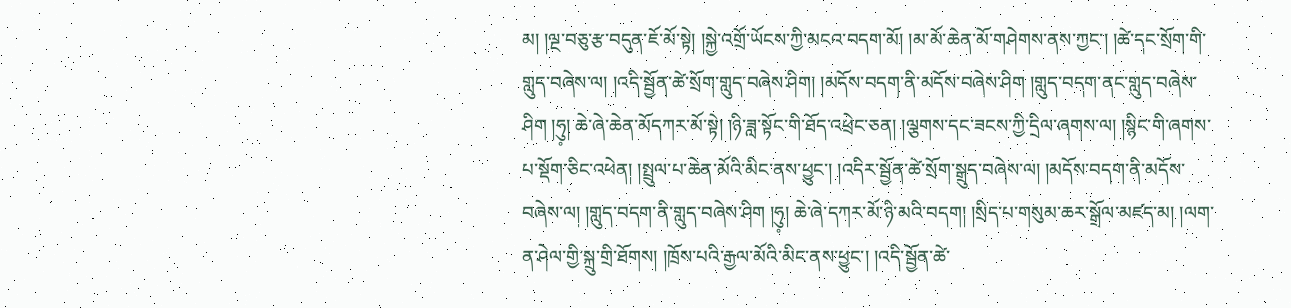མ། །ལྔ་བཅུ་རྩ་བདུན་ཇོ་མོ་སྟེ། །སྐྱེ་འགྲོ་ཡོངས་ཀྱི་མངའ་བདག་མོ། །མ་མོ་ཆེན་མོ་གཤེགས་ནས་ཀྱང་། །ཚེ་དང་སྲོག་གི་གླུད་བཞེས་ལ། །འདི་སྦྱོན་ཚེ་སྲོག་གླུད་བཞེས་ཤིག། །མདོས་བདག་ནི་མདོས་བཞེས་ཤིག །གླུད་བདག་ནང་གླུད་བཞེས་ཤིག །ཧུ༷། ཆེ་ཞེ་ཆེན་མོདཀར་མོ་སྟེ། །ཉི་ཟླ་སྟོང་གི་ཐོད་འཕྲེང་ཅན། །ལྕགས་དང་ཟངས་ཀྱི་དྲིལ་ཞགས་ལ། །སྙིང་གི་ཞགས་པ་སྡོག་ཅིང་འཕེན། །སྤྲུལ་པ་ཆེན་མོའི་མིང་ནས་ཕྱུང་། །འདིར་སྦྱོན་ཚེ་སྲོག་སྒྲུད་བཞེས་ལ། །མདོས་བདག་ནི་མདོས་བཞེས་ལ། །གླུད་བདག་ནི་གླུད་བཞེས་ཤིག །ཧུ༷། ཆེ་ཞེ་དཀར་མོ་ཉི་མའི་བདག། །སྲིད་པ་གསུམ་ཆར་སྒྲོལ་མཛད་མ། །ལག་ན་ཤེལ་གྱི་སྐྲུ་གྲི་ཐོགས། །ཁྲོས་པའི་རྒྱལ་མོའི་མིང་ནས་ཕྱུང་། །འདི་སྦྱོན་ཚེ་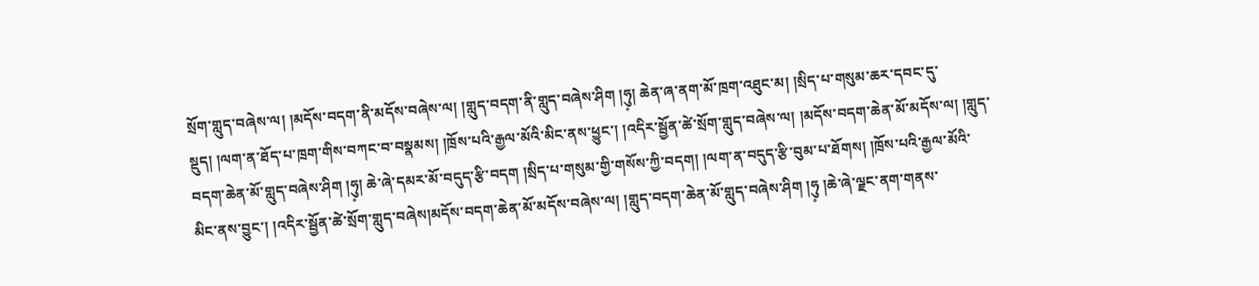སྲོག་གླུད་བཞེས་ལ། །མདོས་བདག་ནི་མདོས་བཞེས་ལ། །གླུད་བདག་ནི་གླུད་བཞེས་ཤིག །ཧུ༷། ཆེན་ཞ་ནག་མོ་ཁྲག་འཐུང་མ། །སྲིད་པ་གསུམ་ཆར་དབང་དུ་སྡུད། །ལག་ན་ཐོད་པ་ཁྲག་གིས་བཀང་བ་བསྣམས། །ཁྲོས་པའི་རྒྱལ་མོའི་མིང་ནས་ཕྱུང་། །འདིར་སྦྱོན་ཚེ་སྲོག་གླུད་བཞེས་ལ། །མདོས་བདག་ཆེན་མོ་མདོས་ལ། །གླུད་བདག་ཆེན་མོ་གླུད་བཞེས་ཤིག །ཧུ༷། ཆེ་ཞེ་དམར་མོ་བདུད་རྩི་བདག །སྲིད་པ་གསུམ་གྱི་གསོས་ཀྱི་བདག། །ལག་ན་བདུད་རྩི་བུམ་པ་ཐོགས། །ཁྲོས་པའི་རྒྱལ་མོའི་མིང་ནས་བྱུང་། །འདིར་སྦྱོན་ཚེ་སྲོག་གླུད་བཞེས།མདོས་བདག་ཆེན་མོ་མདོས་བཞེས་ལ། །གླུད་བདག་ཆེན་མོ་གླུད་བཞེས་ཤིག །ཧུ༷ །ཆེ་ཞེ་ལྗང་ནག་གནས་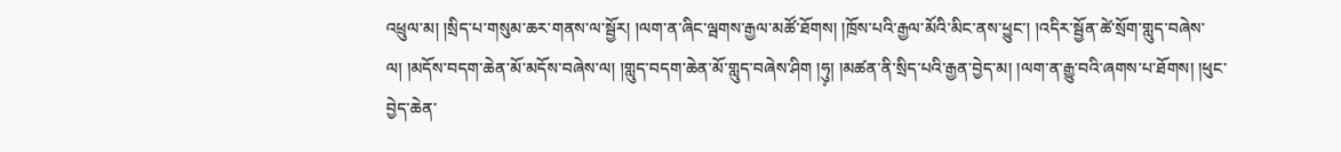འཕྲུལ་མ། །སྲིད་པ་གསུམ་ཆར་གནས་ལ་སྦྱོར། །ལག་ན་ཞིང་ལྦགས་རྒྱལ་མཚོ་ཐོགས། །ཁྲོས་པའི་རྒྱལ་མོའི་མིང་ནས་ཕྱུང་། །འདིར་སྦྱོན་ཚེ་སྲོག་གླུད་བཞེས་ལ། །མདོས་བདག་ཆེན་མོ་མདོས་བཞེས་ལ། །གླུད་བདག་ཆེན་མོ་གླུད་བཞེས་ཤིག །ཧུ༷། །མཚན་ནི་སྲིད་པའི་རྒྱན་བྱེད་མ། །ལག་ན་རྒྱུ་བའི་ཞགས་པ་ཐོགས། །ཕུང་བྱེད་ཆེན་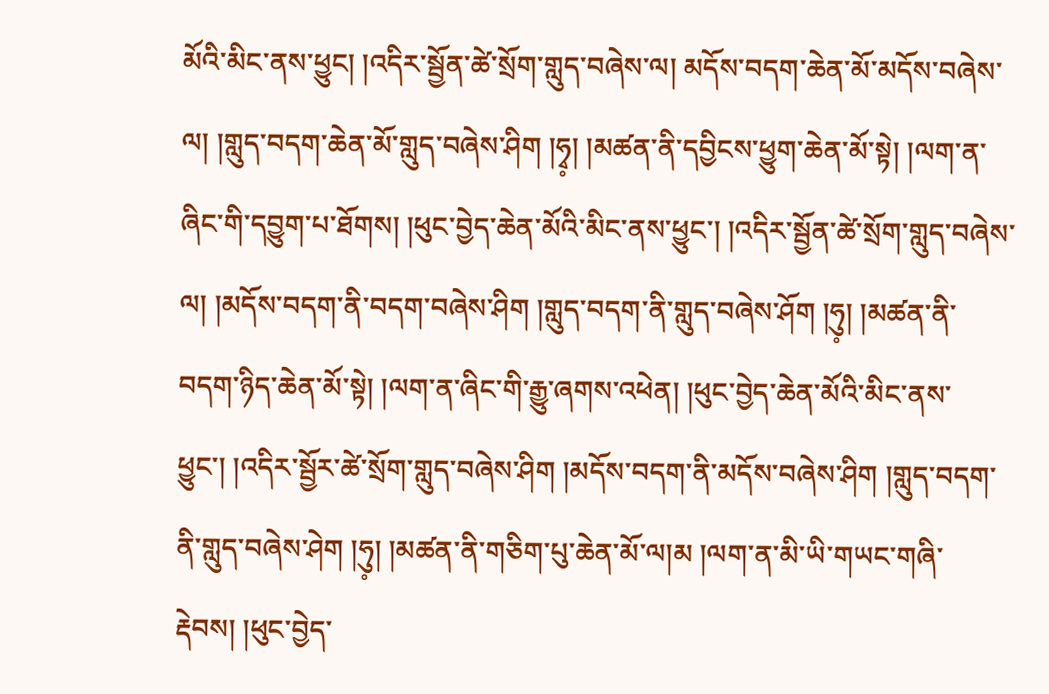མོའི་མིང་ནས་ཕྱུང། །འདིར་སྦྱོན་ཚེ་སྲོག་གླུད་བཞེས་ལ། མདོས་བདག་ཆེན་མོ་མདོས་བཞེས་ལ། །གླུད་བདག་ཆེན་མོ་གླུད་བཞེས་ཤིག །ཧྭ༷། །མཚན་ནི་དབྱིངས་ཕྱུག་ཆེན་མོ་སྟེ། །ལག་ན་ཞིང་གི་དབྱུག་པ་ཐོགས། །ཕུང་བྱེད་ཆེན་མོའི་མིང་ནས་ཕྱུང་། །འདིར་སྦྱོན་ཚེ་སྲོག་གླུད་བཞེས་ལ། །མདོས་བདག་ནི་བདག་བཞེས་ཤིག །གླུད་བདག་ནི་གླུད་བཞེས་ཤོག །ཧུ༷། །མཚན་ནི་བདག་ཉིད་ཆེན་མོ་སྟེ། །ལག་ན་ཞིང་གི་རྒྱུ་ཞགས་འཕེན། །ཕུང་བྱེད་ཆེན་མོའི་མིང་ནས་ཕྱུང་། །འདིར་སྦྱོར་ཚེ་སྲོག་གླུད་བཞེས་ཤིག །མདོས་བདག་ནི་མདོས་བཞེས་ཤིག །གླུད་བདག་ནི་གླུད་བཞེས་ཤེག །ཧུ༷། །མཚན་ནི་གཅིག་པུ་ཆེན་མོ་ལ།མ །ལག་ན་མི་ཡི་གཡང་གཞི་རྡེབས། །ཕུང་བྱེད་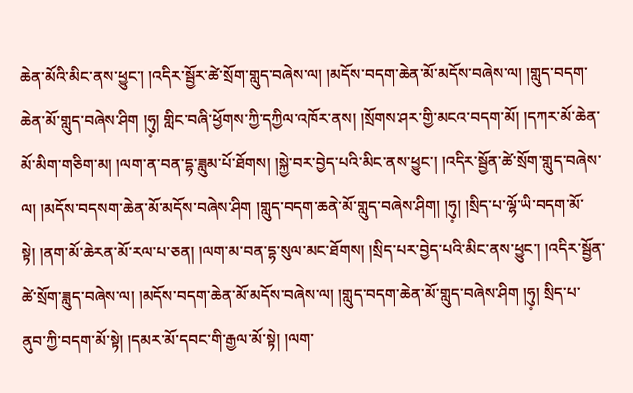ཆེན་མོའི་མིང་ནས་ཕྱུང་། །འདིར་སྦྱོར་ཚེ་སྲོག་གླུད་བཞེས་ལ། །མདོས་བདག་ཆེན་མོ་མདོས་བཞེས་ལ། །གླུད་བདག་ཆེན་མོ་གླུད་བཞེས་ཤིག །ཧུ༷། གླིང་བཞི་ཕྱོགས་ཀྱི་དཀྱིལ་འཁོར་ནས། །སྲོགས་ཤར་གྱི་མངའ་བདག་མོ། །དཀར་མོ་ཆེན་མོ་མིག་གཅིག་མ། །ལག་ན་བན་དྷ་ཟླུམ་པོ་ཐོགས། །སྐྱེ་བར་བྱེད་པའི་མིང་ནས་ཕྱུང་། །འདིར་སྦྱོན་ཚེ་སྲོག་གླུད་བཞེས་ལ། །མདོས་བདསག་ཆེན་མོ་མདོས་བཞེས་ཤིག །གླུད་བདག་ཆནེ་མོ་གླུད་བཞེས་ཤིག། །ཧུ༷། །སྲིད་པ་ལྷོ་ཡི་བདག་མོ་སྟེ། །ནག་མོ་ཆེརན་མོ་རལ་པ་ཅན། །ལག་མ་བན་དྷ་སུལ་མང་ཐོགས། །སྲིད་པར་བྱེད་པའི་མིང་ནས་ཕྱུང་། །འདིར་སྦྱོན་ཚེ་སྲོག་ཟླུད་བཞེས་ལ། །མདོས་བདག་ཆེན་མོ་མདོས་བཞེས་ལ། །གླུད་བདག་ཆེན་མོ་གླུད་བཞེས་ཤིག །ཧུ༷། སྲིད་པ་ནུབ་ཀྱི་བདག་མོ་སྟེ། །དམར་མོ་དབང་གི་རྒྱལ་མོ་སྟེ། །ལག་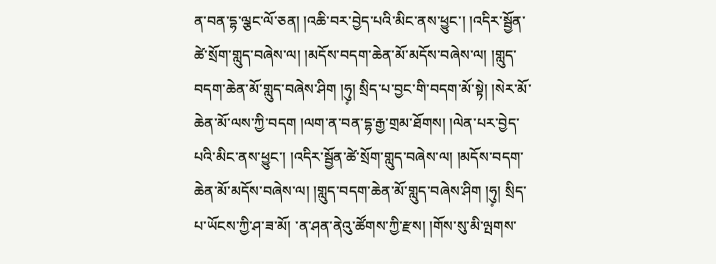ན་བན་དྷ་ལྕང་ལོ་ཅན། །འཆི་བར་བྱེད་པའི་མིང་ནས་ཕྱུང་། །འདིར་སྦྱོན་ཚེ་སྲོག་གླུད་བཞེས་ལ། །མདོས་བདག་ཆེན་མོ་མདོས་བཞེས་ལ། །གླུད་བདག་ཆེན་མོ་གླུད་བཞེས་ཤིག །ཧུ༷། སྲིད་པ་བྱང་གི་བདག་མོ་སྟེ། །སེར་མོ་ཆེན་མོ་ལས་ཀྱི་བདག །ལག་ན་བན་དྷ་རྒྱ་གྲམ་ཐོགས། །ལེན་པར་བྱེད་པའི་མིང་ནས་ཕྱུང་། །འདིར་སྦྱོན་ཚེ་སྲོག་གླུད་བཞེས་ལ། །མདོས་བདག་ཆེན་མོ་མདོས་བཞེས་ལ། །གླུད་བདག་ཆེན་མོ་གླུད་བཞེས་ཤིག །ཧུ༷། སྲིད་པ་ཡོངས་ཀྱི་ཤ་ཟ་མོ། ་ན་ཤན་ནེའུ་ཚོགས་ཀྱི་རྫས། །གོས་སུ་མི་ལྤགས་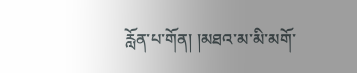རློན་པ་གོན། །མཐའ་མ་མི་མགོ་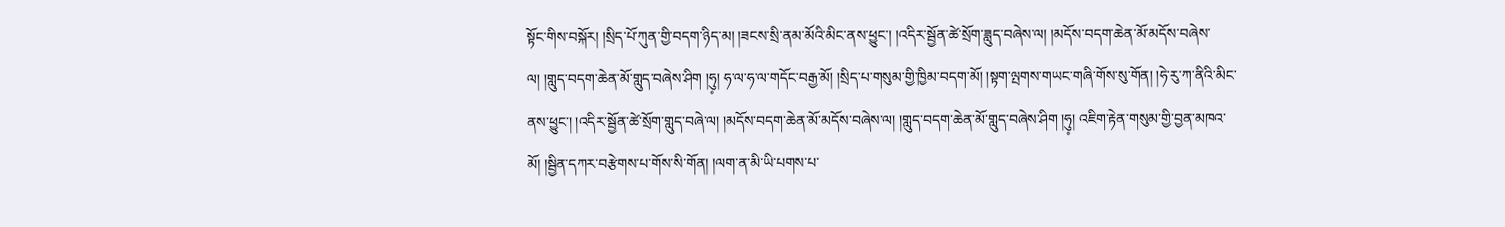སྟོང་གིས་བསྐོར། །སྲིད་པོ་ཀུན་གྱི་བདག་ཉིད་མ། །ཟངས་སྲི་ནམ་མོའི་མིང་ནས་ཕྱུང་། །འདིར་སྦྱོན་ཚེ་སྲོག་ཟླུད་བཞེས་ལ། །མདོས་བདག་ཆེན་མོ་མདོས་བཞེས་ལ། །གླུད་བདག་ཆེན་མོ་གླུད་བཞེས་ཤིག །ཧུ༷། ཧ་ལ་ཧ་ལ་གདོང་བརྒྱ་མོ། །སྲིད་པ་གསུམ་གྱི་ཁྱིམ་བདག་མོ། །སྟག་ལྤགས་གཡང་གཞི་གོས་སུ་གོན། །ཧེ་རུ་ཀ་ནིའི་མིང་ནས་ཕྱུང་། །འདིར་སྦྱོན་ཚེ་སྲོག་གླུད་བཞེ་ལ། །མདོས་བདག་ཆེན་མོ་མདོས་བཞེས་ལ། །གླུད་བདག་ཆེན་མོ་གླུད་བཞེས་ཤིག །ཧུ༷། འཇིག་རྟེན་གསུམ་གྱི་བྱན་མཁའ་མོ། །སྦྱིན་དཀར་བརྩེགས་པ་གོས་སི་གོན། །ལག་ན་མི་ཡི་པགས་པ་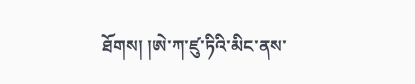ཐོགས། །ཨེ་ཀ་ཛུ་ཏིའི་མིང་ནས་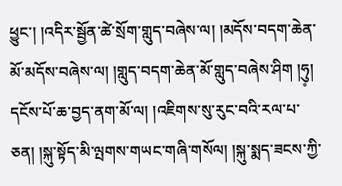ཕྱུང་། །འདིར་སྦྱོན་ཚེ་སྲོག་གླུད་བཞེས་ལ། །མདོས་བདག་ཆེན་མོ་མདོས་བཞེས་ལ། །གླུད་བདག་ཆེན་མོ་གླུད་བཞེས་ཤིག །ཧུ༷། དངོས་པོ་ཆ་བྱད་ནག་མོ་ལ། །འཇིགས་སུ་རུང་བའི་རལ་པ་ཅན། །སྐུ་སྟོད་མི་ལྤགས་གཡང་གཞི་གསོལ། །སྐུ་སྨད་ཟངས་ཀྱི་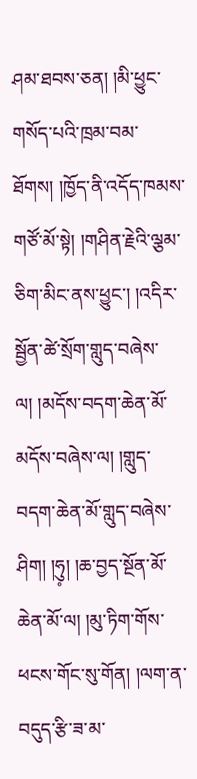ཤམ་ཐབས་ཅན། །མི་ཕྱུང་གསོད་པའི་ཁྲམ་བམ་ཐོགས། །ཁྱོད་ནི་འདོད་ཁམས་གཙོ་མོ་སྟེ། །གཤིན་རྗེའི་ལྕམ་ཅིག་མིང་ནས་ཕྱུང་། །འདིར་སྦྱོན་ཚེ་སྲོག་གླུད་བཞེས་ལ། །མདོས་བདག་ཆེན་མོ་མདོས་བཞེས་ལ། །གླུད་བདག་ཆེན་མོ་གླུད་བཞེས་ཤིག། །ཧུ༷། །ཆ་བྱད་སྔོན་མོ་ཆེན་མོ་ལ། །མུ་ཏིག་གོས་ཕངས་གོང་སུ་གོན། །ལག་ན་བདུད་རྩི་ཟ་མ་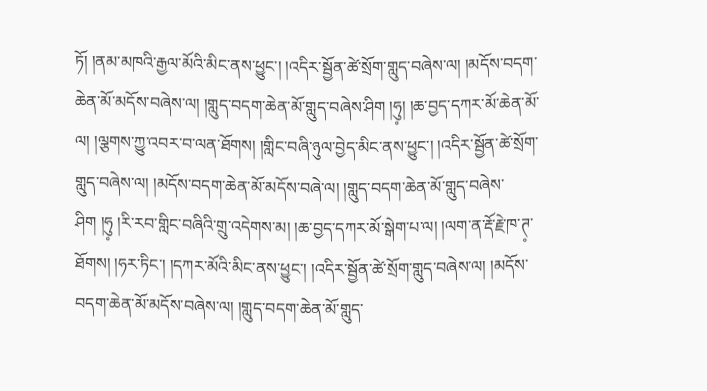ཏོ། །ནམ་མཁའི་རྒྱལ་མོའི་མིང་ནས་ཕྱུང་། །འདིར་སྦྱོན་ཚེ་སྲོག་གླུད་བཞེས་ལ། །མདོས་བདག་ཆེན་མོ་མདོས་བཞེས་ལ། །གླུད་བདག་ཆེན་མོ་གླུད་བཞེས་ཤིག །ཧུ༷། །ཆ་བྱད་དཀར་མོ་ཆེན་མོ་ལ། །ལྕགས་ཀྱུ་འབར་བ་ལན་ཐོགས། །གླིང་བཞི་ཉུལ་བྱེད་མིང་ནས་ཕྱུང་། །འདིར་སྦྱོན་ཚེ་སྲོག་གླུད་བཞེས་ལ། །མདོས་བདག་ཆེན་མོ་མདོས་བཞེ་ལ། །གླུད་བདག་ཆེན་མོ་གླུད་བཞེས་ཤིག །ཧུ༷ །རི་རབ་གླིང་བཞིའི་གྲུ་འདེགས་མ། །ཆ་བྱད་དཀར་མོ་སྒེག་པ་ལ། །ལག་ན་རྡོ་རྗེ་ཁ་ཊ༷་ཐོགས། །ཧར་ཏིང་། །དཀར་མོའི་མིང་ནས་ཕྱུང་། །འདིར་སྦྱོན་ཚེ་སྲོག་གླུད་བཞེས་ལ། །མདོས་བདག་ཆེན་མོ་མདོས་བཞེས་ལ། །གླུད་བདག་ཆེན་མོ་གླུད་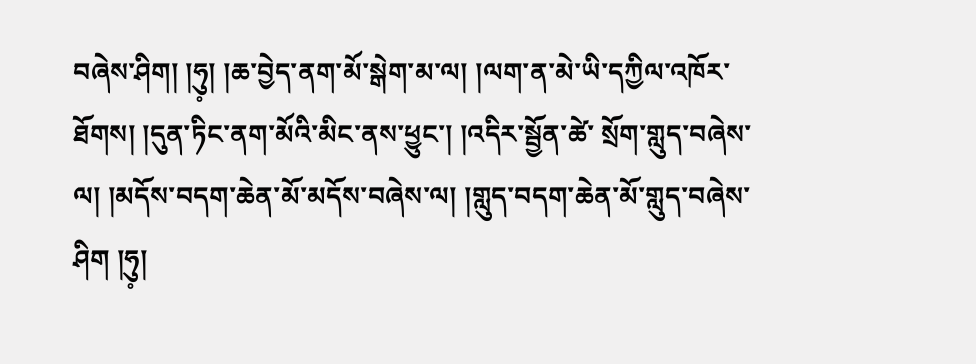བཞེས་ཤིག། །ཧུ༷། །ཆ་བྱེད་ནག་མོ་སྒེག་མ་ལ། །ལག་ན་མེ་ཡི་དཀྱིལ་འཁོར་ཐོགས། །དུན་ཏིང་ནག་མོའི་མིང་ནས་ཕྱུང་། །འདིར་སྦྱོན་ཚེ་ སྲོག་གླུད་བཞེས་ལ། །མདོས་བདག་ཆེན་མོ་མདོས་བཞེས་ལ། །གླུད་བདག་ཆེན་མོ་གླུད་བཞེས་ཤིག །ཧུ༷།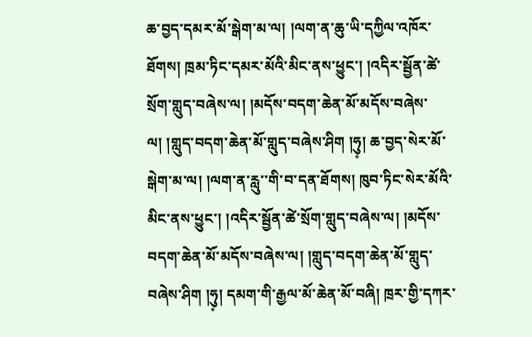ཆ་བྱད་དམར་མོ་སྒེག་མ་ལ། །ལག་ན་ཆུ་ཡི་དཀྱིལ་འཁོར་ཐོགས། ཁྲམ་ཏིང་དམར་མོའི་མིང་ནས་ཕྱུང་། །འདིར་སྦྱོན་ཚེ་སྲོག་གླུད་བཞེས་ལ། །མདོས་བདག་ཆེན་མོ་མདོས་བཞེས་ལ། །གླུད་བདག་ཆེན་མོ་གླུད་བཞེས་ཤིག །ཧུ༷། ཆ་བྱད་སེར་མོ་སྒེག་མ་ལ། །ལག་ན་རླུ་་གི་བ་དན་ཐོགས། ཁུབ་ཏིང་སེར་མོའི་མིང་ནས་ཕྱུང་། །འདིར་སྦྱོན་ཚེ་སྲོག་གླུད་བཞེས་ལ། །མདོས་བདག་ཆེན་མོ་མདོས་བཞེས་ལ། །གླུད་བདག་ཆེན་མོ་གླུད་བཞེས་ཤིག །ཧུ༷། དམག་གི་རྒྱལ་མོ་ཆེན་མོ་བཞི། ཁྲར་གྱི་དཀར་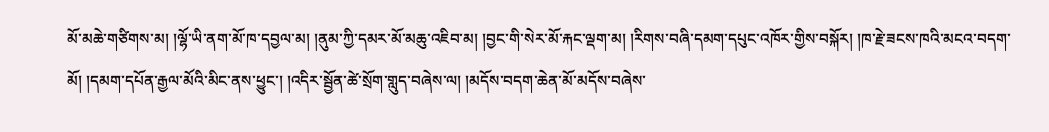མོ་མཆེ་གཙིགས་མ། །ལྷོ་ཡི་ནག་མོ་ཁ་དབྱལ་མ། །ནུམ་ཀྱི་དམར་མོ་མཆུ་འཇིབ་མ། །བྱང་གི་སེར་མོ་རྐང་ལྡག་མ། །རིགས་བཞི་དམག་དཔུང་འཁོར་གྱིས་བསྐོར། །ཁ་རྗེ་ཟངས་ཁའི་མངའ་བདག་མོ། །དམག་དཔོན་རྒྱལ་མོའི་མིང་ནས་ཕྱུང་། །འདིར་སྦྱོན་ཚེ་སྲོག་གླུད་བཞེས་ལ། །མདོས་བདག་ཆེན་མོ་མདོས་བཞེས་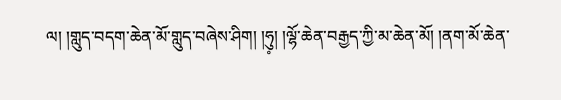ལ། །གླུད་བདག་ཆེན་མོ་གླུད་བཞེས་ཤིག། །ཧུ༷། །ལྷོ་ཆེན་བརྒྱད་ཀྱི་མ་ཆེན་མོ། །ནག་མོ་ཆེན་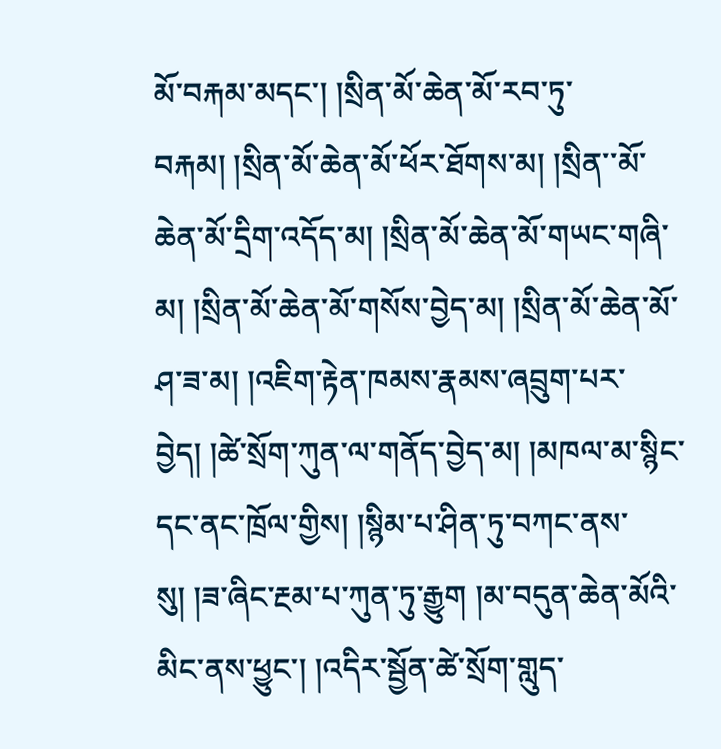མོ་བརྐམ་མདང་། །སྲིན་མོ་ཆེན་མོ་རབ་ཏུ་བརྐམ། །སྲིན་མོ་ཆེན་མོ་ཕོར་ཐོགས་མ། །སྲིན་་མོ་ཆེན་མོ་དྲིག་འདོད་མ། །སྲིན་མོ་ཆེན་མོ་གཡང་གཞི་མ། །སྲིན་མོ་ཆེན་མོ་གསོས་བྱེད་མ། །སྲིན་མོ་ཆེན་མོ་ཤ་ཟ་མ། །འཇིག་རྟེན་ཁམས་རྣམས་ཞབྲུག་པར་བྱེད། །ཚེ་སྲོག་ཀུན་ལ་གནོད་བྱེད་མ། །མཁལ་མ་སྙིང་དང་ནང་ཁྲོལ་གྱིས། །སྙིམ་པ་ཤིན་ཏུ་བཀང་ནས་སུ། །ཟ་ཞིང་རྔམ་པ་ཀུན་ཏུ་རྒྱུག །མ་བདུན་ཆེན་མོའི་མིང་ནས་ཕྱུང་། །འདིར་སྦྱོན་ཚེ་སྲོག་གླུད་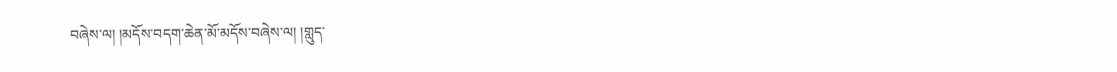བཞེས་ལ། །མདོས་བདག་ཆེན་མོ་མདོས་བཞེས་ལ། །གླུད་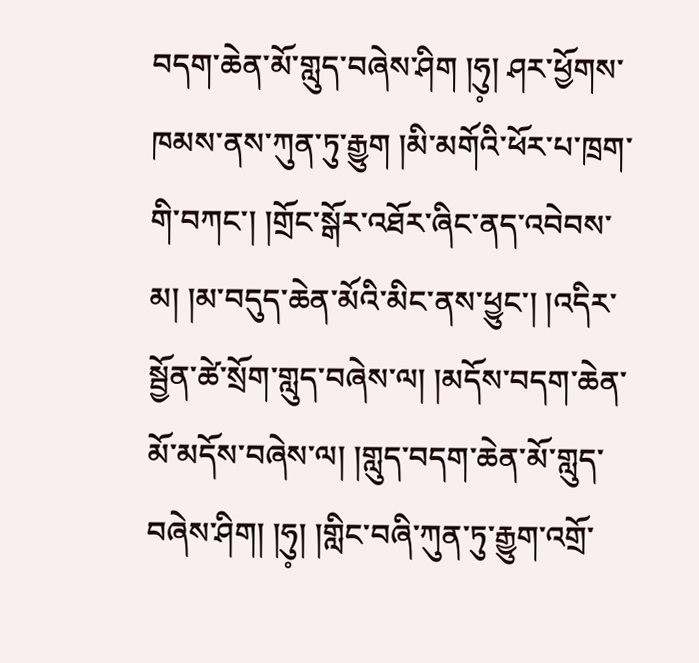བདག་ཆེན་མོ་གླུད་བཞེས་ཤིག །ཧུ༷། ཤར་ཕྱོགས་ཁམས་ནས་ཀུན་ཏུ་རྒྱུག །མི་མགོའི་ཕོར་པ་ཁྲག་གི་བཀང་། །གྲོང་སྒོར་འཐོར་ཞིང་ནད་འབེབས་མ། །མ་བདུད་ཆེན་མོའི་མིང་ནས་ཕྱུང་། །འདིར་སྦྱོན་ཚེ་སྲོག་གླུད་བཞེས་ལ། །མདོས་བདག་ཆེན་མོ་མདོས་བཞེས་ལ། །གླུད་བདག་ཆེན་མོ་གླུད་བཞེས་ཤིག། །ཧུ༷། །གླིང་བཞི་ཀུན་ཏུ་རྒྱུག་འགྲོ་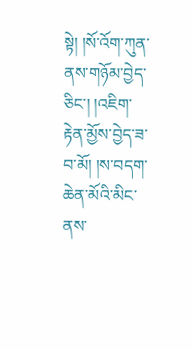སྟེ། །སོ་འོག་ཀུན་ནས་གཉོམ་བྱེད་ཅིང་། །འཇིག་རྟེན་མྱོས་བྱེད་ཟ་བ་མོ། །ས་བདག་ཆེན་མོའི་མིང་ནས་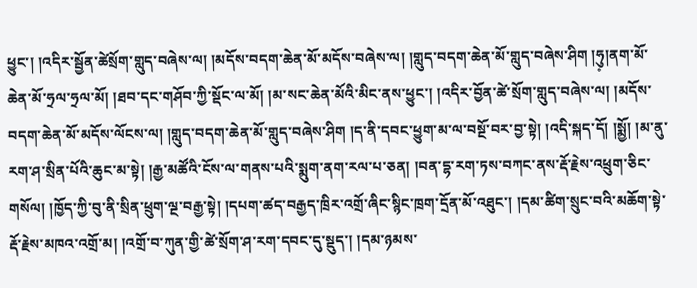ཕྱུང་། །འདིར་སྦྱོན་ཚེསྲོག་གླུད་བཞེས་ལ། །མདོས་བདག་ཆེན་མོ་མདོས་བཞེས་ལ། །གླུད་བདག་ཆེན་མོ་གླུད་བཞེས་ཤིག །ཧུ༷།ནག་མོ་ཆེན་མོ་ཧྲལ་ཧྲལ་མོ། །ཐབ་དང་གཤོབ་ཀྱི་སྡོང་ལ་མོ། །མ་སང་ཆེན་མོའི་མིང་ནས་ཕྱུང་། །འདིར་བྱོན་ཚེ་སྲོག་གླུད་བཞེས་ལ། །མདོས་བདག་ཆེན་མོ་མདོས་ལོངས་ལ། །གླུད་བདག་ཆེན་མོ་གླུད་བཞེས་ཤིག །ད་ནི་དབང་ཕྱུག་མ་ལ་བསྔོ་བར་བྱ་སྟེ། །འདི་སྐད་དོ། །སྨྱོ། །མ་ནུ་རག་ཤ་སྲིན་པོའི་ཆུང་མ་སྟེ། །རྒྱ་མཚོའི་ངོས་ལ་གནས་པའི་སྨུག་ནག་རལ་པ་ཅན། །བན་དྷ་རག་ཏས་བཀང་ནས་རྡོ་རྗེས་འཕྲུག་ཅིང་གསོལ། །ཁྱོད་ཀྱི་བུ་ནི་སྲིན་ཕྲུག་ལྔ་བརྒྱ་སྟེ། །དཔག་ཚད་བརྒྱད་ཁྲིར་འགྲོ་ཞིང་སྙིང་ཁྲག་དྲོན་མོ་འཐུང་། །དམ་ཚིག་སྲུང་བའི་མཆོག་སྟེ་རྡོ་རྗེས་མཁའ་འགྲོ་མ། །འགྲོ་བ་ཀུན་གྱི་ཚེ་སྲོག་ཤ་རག་དབང་དུ་སྡུད་། །དམ་ཉམས་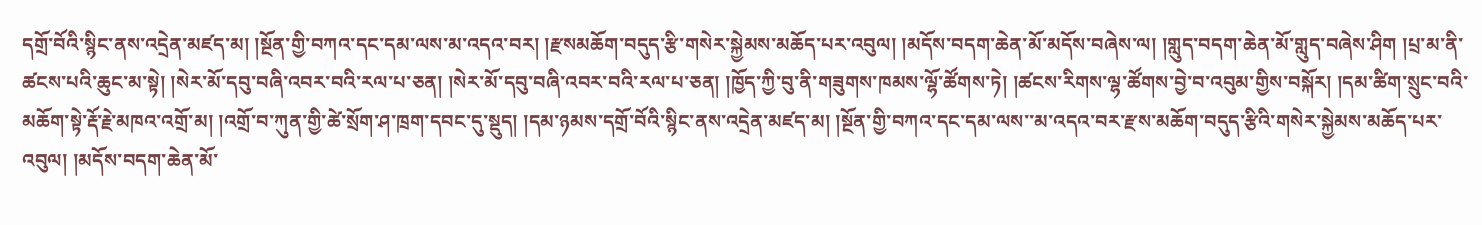དགྲོ་བོའི་སྙིང་ནས་འདྲེན་མཛད་མ། །སྔོན་གྱི་བཀའ་དང་དམ་ལས་མ་འདའ་བར། །རྫསམཆོག་བདུད་རྩི་གསེར་སྐྱེམས་མཆོད་པར་འབུལ། །མདོས་བདག་ཆེན་མོ་མདོས་བཞེས་ལ། །གླུད་བདག་ཆེན་མོ་གླུད་བཞེས་ཤིག །པྲ་མ་ནི་ཚངས་པའི་ཆུང་མ་སྟེ། །སེར་མོ་དབུ་བཞི་འབར་བའི་རལ་པ་ཅན། །སེར་མོ་དབུ་བཞི་འབར་བའི་རལ་པ་ཅན། །ཁྱོད་ཀྱི་བུ་ནི་གཟུགས་ཁམས་ལྷོ་ཚོགས་ཏེ། །ཚངས་རིགས་ལྷ་ཚོགས་བྱེ་བ་འབུམ་གྱིས་བསྐོར། །དམ་ཚིག་སྲུང་བའི་མཆོག་སྟེ་རྡོ་རྗེ་མཁའ་འགྲོ་མ། །འགྲོ་བ་ཀུན་གྱི་ཚེ་སྲོག་ཤ་ཁྲག་དབང་དུ་སྡུད། །དམ་ཉམས་དགྲོ་བོའི་སྙིང་ནས་འདྲེན་མཛད་མ། །སྔོན་གྱི་བཀའ་དང་དམ་ལས་་མ་འདའ་བར་རྫས་མཆོག་བདུད་རྩིའི་གསེར་སྐྱེམས་མཆོད་པར་འབུལ། །མདོས་བདག་ཆེན་མོ་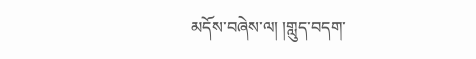མདོས་བཞེས་ལ། །གླུད་བདག་